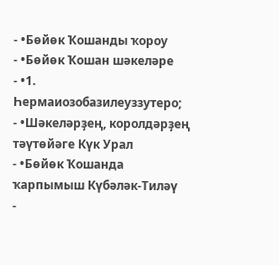- •Бөйөк Ҡошанды ҡороу
- •Бөйөк Ҡошан шәкеләре
- •1. Һермаиозобазилеуззутеро;
- •Шәкеләрҙең, королдәрҙең тәүтөйәге Күк Урал
- •Бөйөк Ҡошанда ҡарпымыш Күбәләк-Тиләү
-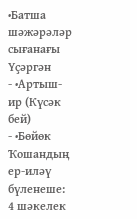•Батша шәжәрәләр сығанағы Үҫәргән
- •Артыш-ир (Күсәк бей)
- •Бөйөк Ҡошандың ер-иләү бүленеше: 4 шәкелек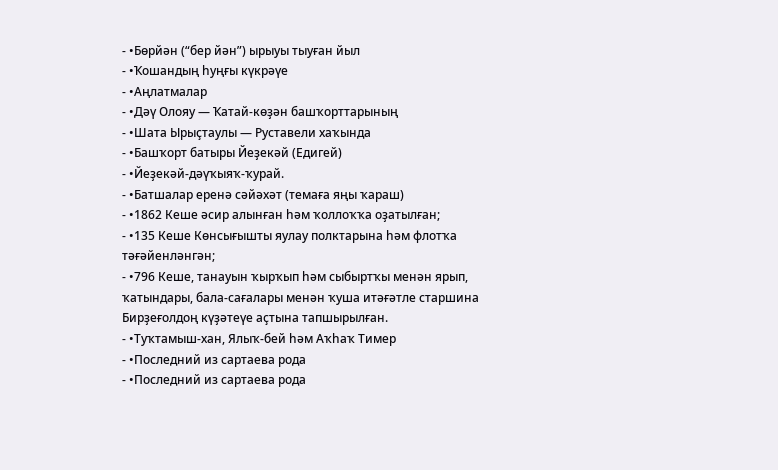- •Бөрйән (“бер йән”) ырыуы тыуған йыл
- •Ҡошандың һуңғы күкрәүе
- •Аңлатмалар
- •Дәү Олояу — Ҡатай-көҙән башҡорттарының
- •Шата Ырыҫтаулы — Руставели хаҡында
- •Башҡорт батыры Йеҙекәй (Едигей)
- •Йеҙекәй-дәүҡыяҡ-ҡурай.
- •Батшалар еренә сәйәхәт (темаға яңы ҡараш)
- •1862 Кеше әсир алынған һәм ҡоллоҡҡа оҙатылған;
- •135 Кеше Көнсығышты яулау полктарына һәм флотҡа тәғәйенләнгән;
- •796 Кеше, танауын ҡырҡып һәм сыбыртҡы менән ярып, ҡатындары, бала-сағалары менән ҡуша итәғәтле старшина Бирҙеғолдоң күҙәтеүе аҫтына тапшырылған.
- •Туҡтамыш-хан, Ялыҡ-бей һәм Аҡһаҡ Тимер
- •Последний из сартаева рода
- •Последний из сартаева рода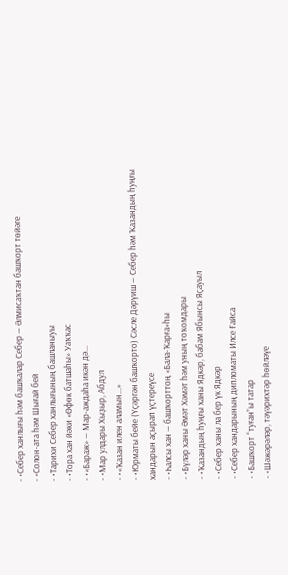- •Себер ханлығы һәм башҡалар Себер — Әлмисаҡтан башҡорт төйәге
- •Солон-ата һәм Шығай бей
- •Тарихи Себер ханлығының башланыуы
- •Тора хан йәки «Өфөк батшаһы» Уаҡҡас
- •«Бараж» — Мар-аждаһа икән дә...
- •Мар улдары Хыҙыр, Абдул
- •«Ҡазан илен аламын...»
- •Юрматы бейе (Үҫәргән башҡорто) Сәсле Дәрүиш — Себер һәм Ҡазандың һуңғы хандарын аҫырап үҫтереүсе
- •Һалсы хан — башҡорттоң «Бала-Ҡарға»һы
- •Бүләр ханы Әмәт Хәмәт һәм уның тоҡомдары
- •Ҡазандың һуңғы ханы Ядкәр, бабам Ябынсы Яҫауыл
- •Себер ханы ла бер үк Ядкәр
- •Себер хандарының дипломаты Илсе Ғайса
- •Башҡорт “туған”ы татар
- •Шәжәрәләр, тәүәрихтәр һөйләүе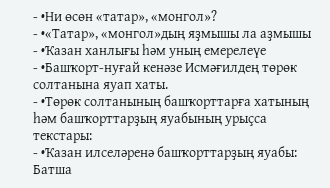- •Ни өсөн «татар», «монгол»?
- •«Татар», «монгол»дың яҙмышы ла аҙмышы
- •Ҡазан ханлығы һәм уның емерелеүе
- •Башҡорт-нуғай кенәзе Исмәғилдең төрөк солтанына яуап хаты.
- •Төрөк солтанының башҡорттарға хатының һәм башҡорттарҙың яуабының урыҫса текстары:
- •Ҡазан илселәренә башҡорттарҙың яуабы:
Батша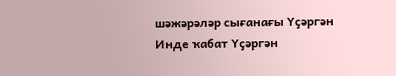шәжәрәләр сығанағы Үҫәргән
Инде ҡабат Үҫәргән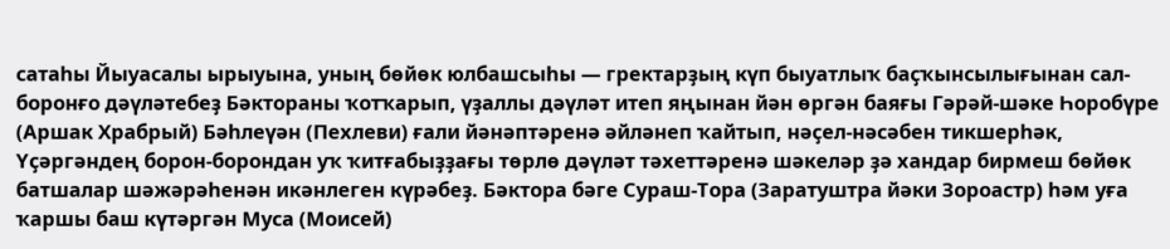сатаһы Йыуасалы ырыуына, уның бөйөк юлбашсыһы — гректарҙың күп быуатлыҡ баҫҡынсылығынан сал-боронғо дәүләтебеҙ Бәктораны ҡотҡарып, үҙаллы дәүләт итеп яңынан йән өргән баяғы Гәрәй-шәке Һоробүре (Аршак Храбрый) Бәһлеүән (Пехлеви) ғали йәнәптәренә әйләнеп ҡайтып, нәҫел-нәсәбен тикшерһәк, Үҫәргәндең борон-борондан уҡ ҡитғабыҙҙағы төрлө дәүләт тәхеттәренә шәкеләр ҙә хандар бирмеш бөйөк батшалар шәжәрәһенән икәнлеген күрәбеҙ. Бәктора бәге Сураш-Тора (Заратуштра йәки Зороастр) һәм уға ҡаршы баш күтәргән Муса (Моисей)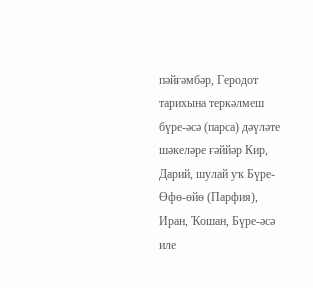пәйғәмбәр, Геродот тарихына теркәлмеш бүре-әсә (парса) дәүләте шәкеләре ғәййәр Кир, Дарий, шулай уҡ Бүре-Өфө-өйө (Парфия), Иран, Ҡошан, Бүре-әсә иле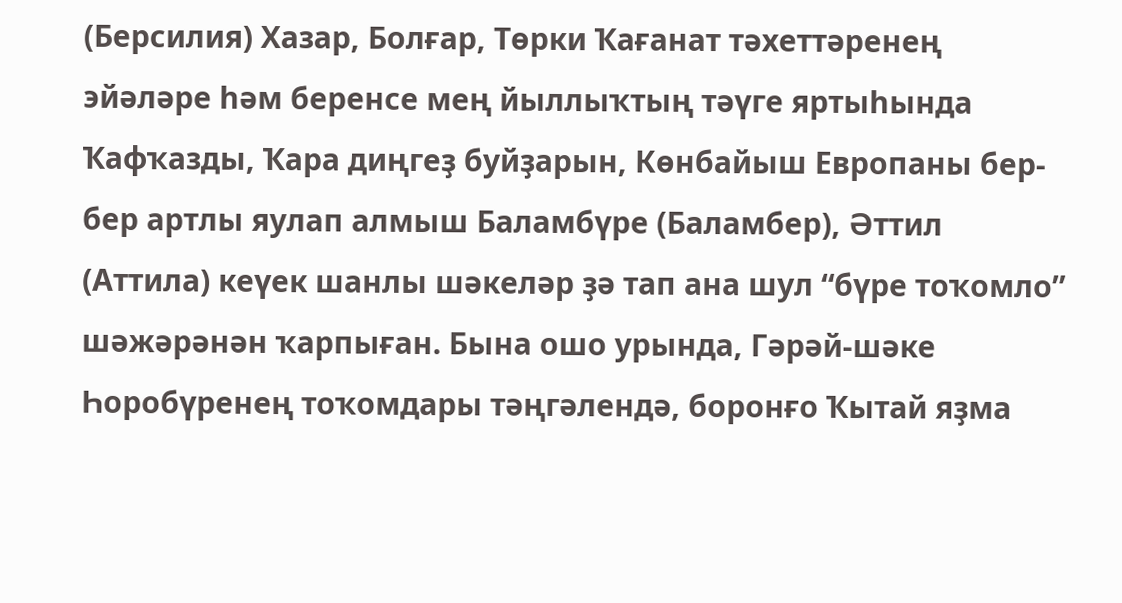(Берсилия) Хазар, Болғар, Төрки Ҡағанат тәхеттәренең эйәләре һәм беренсе мең йыллыҡтың тәүге яртыһында Ҡафҡазды, Ҡара диңгеҙ буйҙарын, Көнбайыш Европаны бер-бер артлы яулап алмыш Баламбүре (Баламбер), Әттил (Аттила) кеүек шанлы шәкеләр ҙә тап ана шул “бүре тоҡомло” шәжәрәнән ҡарпыған. Бына ошо урында, Гәрәй-шәке Һоробүренең тоҡомдары тәңгәлендә, боронғо Ҡытай яҙма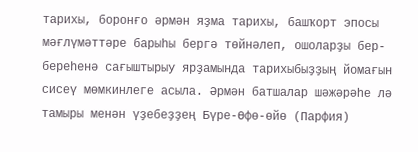тарихы, боронғо әрмән яҙма тарихы, башҡорт эпосы мәғлүмәттәре барыһы бергә төйнәлеп, ошоларҙы бер-береһенә сағыштырыу ярҙамында тарихыбыҙҙың йомағын сисеү мөмкинлеге асыла. Әрмән батшалар шәжәрәһе лә тамыры менән үҙебеҙҙең Бүре-Өфө-өйө (Парфия)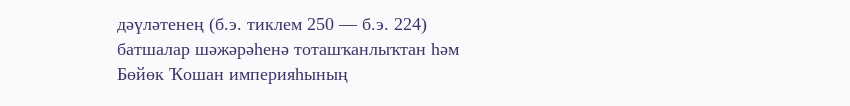дәүләтенең (б.э. тиклем 250 — б.э. 224) батшалар шәжәрәһенә тоташҡанлыҡтан һәм Бөйөк Ҡошан империяһының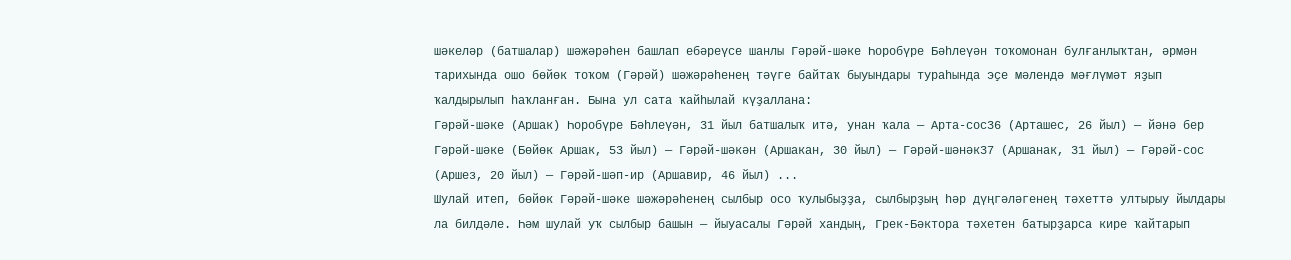шәкеләр (батшалар) шәжәрәһен башлап ебәреүсе шанлы Гәрәй-шәке Һоробүре Бәһлеүән тоҡомонан булғанлыҡтан, әрмән тарихында ошо бөйөк тоҡом (Гәрәй) шәжәрәһенең тәүге байтаҡ быуындары тураһында эҫе мәлендә мәғлүмәт яҙып ҡалдырылып һаҡланған. Бына ул сата ҡайһылай күҙаллана:
Гәрәй-шәке (Аршак) Һоробүре Бәһлеүән, 31 йыл батшалыҡ итә, унан ҡала — Арта-сос36 (Арташес, 26 йыл) — йәнә бер Гәрәй-шәке (Бөйөк Аршак, 53 йыл) — Гәрәй-шәкән (Аршакан, 30 йыл) — Гәрәй-шәнәк37 (Аршанак, 31 йыл) — Гәрәй-сос (Аршез, 20 йыл) — Гәрәй-шәп-ир (Аршавир, 46 йыл) ...
Шулай итеп, бөйөк Гәрәй-шәке шәжәрәһенең сылбыр осо ҡулыбыҙҙа, сылбырҙың һәр дүңгәләгенең тәхеттә ултырыу йылдары ла билдәле. Һәм шулай уҡ сылбыр башын — йыуасалы Гәрәй хандың, Грек-Бәктора тәхетен батырҙарса кире ҡайтарып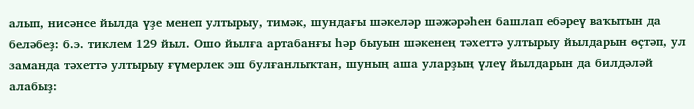алып, нисәнсе йылда үҙе менеп ултырыу, тимәк, шундағы шәкеләр шәжәрәһен башлап ебәреү ваҡытын да беләбеҙ: б.э. тиклем 129 йыл. Ошо йылға артабанғы һәр быуын шәкенең тәхеттә ултырыу йылдарын өҫтәп, ул заманда тәхеттә ултырыу ғүмерлек эш булғанлыҡтан, шуның аша уларҙың үлеү йылдарын да билдәләй алабыҙ: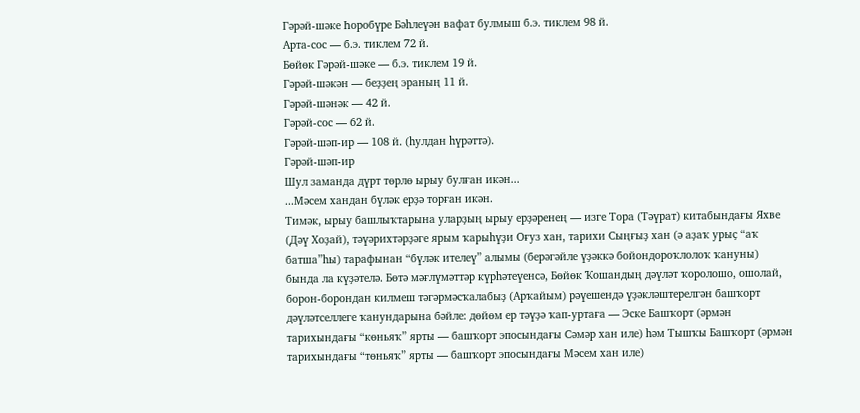Гәрәй-шәке Һоробүре Бәһлеүән вафат булмыш б.э. тиклем 98 й.
Арта-сос — б.э. тиклем 72 й.
Бөйөк Гәрәй-шәке — б.э. тиклем 19 й.
Гәрәй-шәкән — беҙҙең эраның 11 й.
Гәрәй-шәнәк — 42 й.
Гәрәй-сос — 62 й.
Гәрәй-шәп-ир — 108 й. (һулдан һүрәттә).
Гәрәй-шәп-ир
Шул заманда дүрт төрлө ырыу булған икән...
...Мәсем хандан бүләк ерҙә торған икән.
Тимәк, ырыу башлыҡтарына уларҙың ырыу ерҙәренең — изге Тора (Тәүрат) китабындағы Яхве (Дәү Хоҙай), тәүәрихтәрҙәге ярым ҡарыһүҙи Оғуз хан, тарихи Сыңғыҙ хан (ә аҙаҡ урыҫ “аҡ батша”һы) тарафынан “бүләк ителеү” алымы (берәгәйле үҙәккә бойондороҡлолоҡ ҡануны) бында ла күҙәтелә. Бөтә мәғлүмәттәр күрһәтеүенсә, Бөйөк Ҡошандың дәүләт ҡоролошо, ошолай, борон-борондан килмеш тәгәрмәсҡалабыҙ (Арҡайым) рәүешендә үҙәкләштерелгән башҡорт дәүләтселлеге ҡанундарына бәйле: дөйөм ер тәүҙә ҡап-уртаға — Эске Башҡорт (әрмән тарихындағы “көньяҡ” ярты — башҡорт эпосындағы Сәмәр хан иле) һәм Тышҡы Башҡорт (әрмән тарихындағы “төньяҡ” ярты — башҡорт эпосындағы Мәсем хан иле)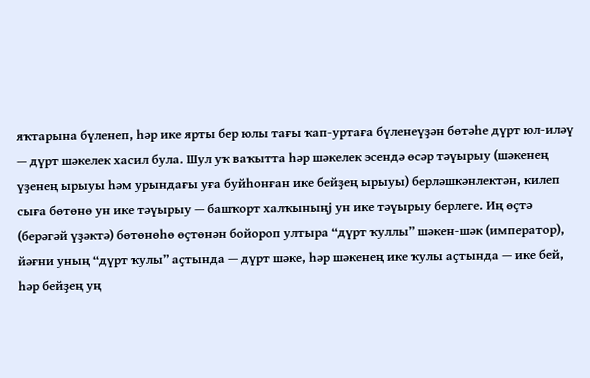яҡтарына бүленеп, һәр ике ярты бер юлы тағы ҡап-уртаға бүленеүҙән бөтәһе дүрт юл-иләү — дүрт шәкелек хасил була. Шул уҡ ваҡытта һәр шәкелек эсендә өсәр тәүырыу (шәкенең үҙенең ырыуы һәм урындағы уға буйһонған ике бейҙең ырыуы) берләшкәнлектән, килеп сыға бөтөнө ун ике тәүырыу — башҡорт халҡыныңј ун ике тәүырыу берлеге. Иң өҫтә (берәгәй үҙәктә) бөтөнөһө өҫтөнән бойороп ултыра “дүрт ҡуллы” шәкен-шәк (император), йәғни уның “дүрт ҡулы” аҫтында — дүрт шәке, һәр шәкенең ике ҡулы аҫтында — ике бей, һәр бейҙең уң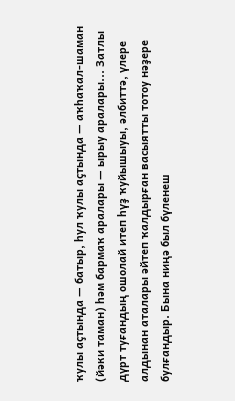ҡулы аҫтында — батыр, һул ҡулы аҫтында — аҡһаҡал-шаман (йәки таман) һәм бармаҡ аралары — ырыу аралары... Затлы дүрт туғандың ошолай итеп һүҙ ҡуйышыуы, әлбиттә, үлере алдынан аталары әйтеп ҡалдырған васыятты тотоу нәҙере булғандыр. Бына ниңә был бүленеш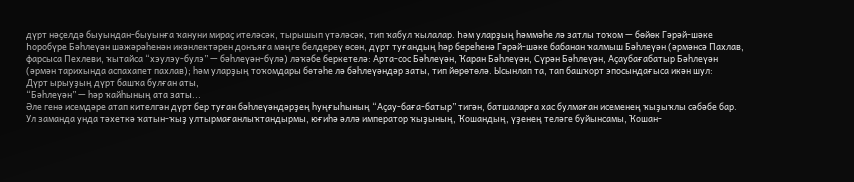дүрт нәҫелдә быуындан-быуынға ҡануни мираҫ ителәсәк, тырышып үтәләсәк, тип ҡабул ҡылалар. Һәм уларҙың һәммәһе лә затлы тоҡом — бөйөк Гәрәй-шәке Һоробүре Бәһлеүән шәжәрәһенән икәнлектәрен донъяға мәңге белдереү өсөн, дүрт туғандың һәр береһенә Гәрәй-шәке бабанан ҡалмыш Бәһлеүән (әрмәнсә Пахлав, фарсыса Пехлеви, ҡытайса “хэулэу-булэ” — бәһлеүән-бүлә) ләҡәбе беркетелә: Арта-сос Бәһлеүән, Ҡаран Бәһлеүән, Сүрән Бәһлеүән, Аҫаубағабатыр Бәһлеүән (әрмән тарихында аспахапет пахлав); һәм уларҙың тоҡомдары бөтәһе лә бәһлеүәндәр заты, тип йөрөтөлә. Ысынлап та, тап башҡорт эпосындағыса икән шул:
Дүрт ырыуҙың дүрт башҡа булған аты,
“Бәһлеүән” — һәр ҡайһының ата заты...
Әле генә исемдәре атап кителгән дүрт бер туған бәһлеүәндәрҙең һуңғыһының “Аҫау-баға-батыр” тигән, батшаларға хас булмаған исеменең ҡыҙыҡлы сәбәбе бар. Ул заманда унда тәхеткә ҡатын-ҡыҙ ултырмағанлыҡтандырмы, юғиһә әллә император ҡыҙының, Ҡошандың, үҙенең теләге буйынсамы, Ҡошан-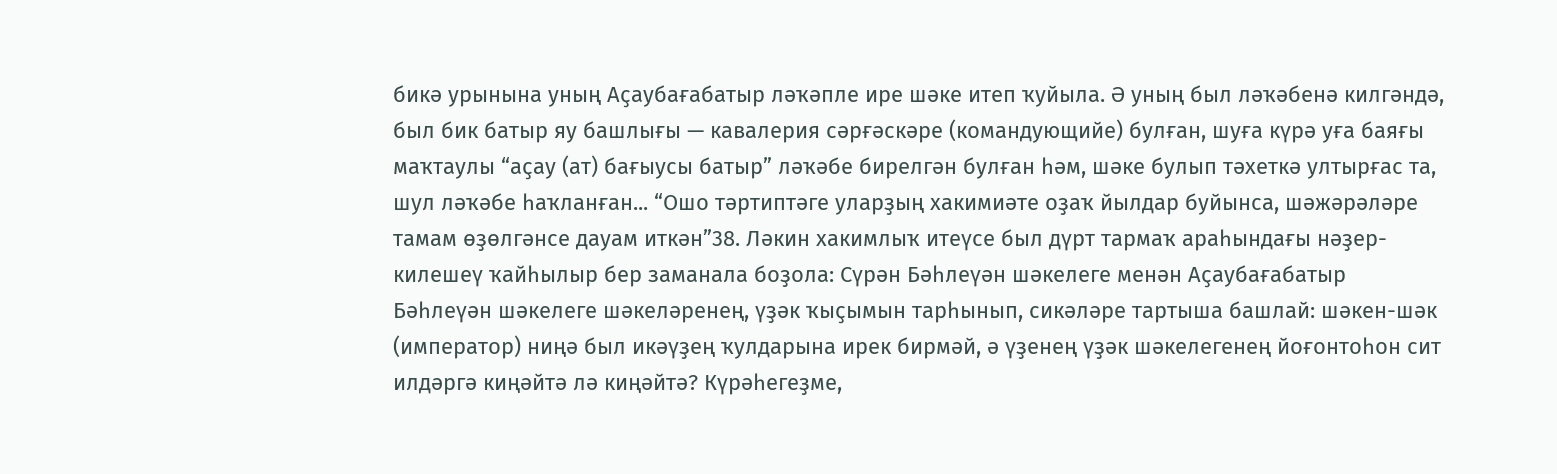бикә урынына уның Аҫаубағабатыр ләҡәпле ире шәке итеп ҡуйыла. Ә уның был ләҡәбенә килгәндә, был бик батыр яу башлығы — кавалерия сәрғәскәре (командующийе) булған, шуға күрә уға баяғы маҡтаулы “аҫау (ат) бағыусы батыр” ләҡәбе бирелгән булған һәм, шәке булып тәхеткә ултырғас та, шул ләҡәбе һаҡланған... “Ошо тәртиптәге уларҙың хакимиәте оҙаҡ йылдар буйынса, шәжәрәләре тамам өҙөлгәнсе дауам иткән”38. Ләкин хакимлыҡ итеүсе был дүрт тармаҡ араһындағы нәҙер-килешеү ҡайһылыр бер заманала боҙола: Сүрән Бәһлеүән шәкелеге менән Аҫаубағабатыр Бәһлеүән шәкелеге шәкеләренең, үҙәк ҡыҫымын тарһынып, сикәләре тартыша башлай: шәкен-шәк (император) ниңә был икәүҙең ҡулдарына ирек бирмәй, ә үҙенең үҙәк шәкелегенең йоғонтоһон сит илдәргә киңәйтә лә киңәйтә? Күрәһегеҙме,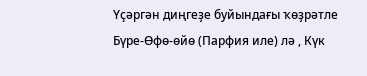Үҫәргән диңгеҙе буйындағы ҡөҙрәтле Бүре-Өфө-өйө (Парфия иле) лә , Күк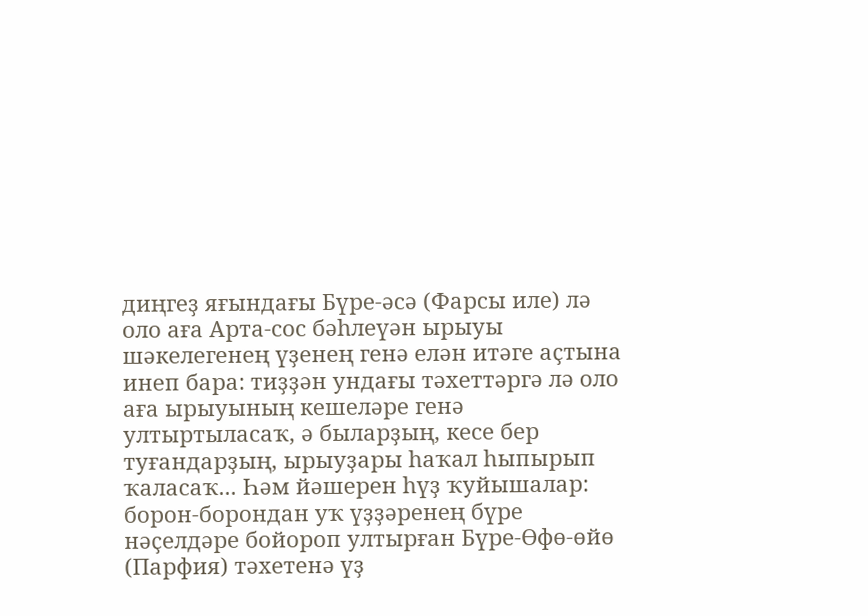диңгеҙ яғындағы Бүре-әсә (Фарсы иле) лә оло аға Арта-сос бәһлеүән ырыуы шәкелегенең үҙенең генә елән итәге аҫтына инеп бара: тиҙҙән ундағы тәхеттәргә лә оло аға ырыуының кешеләре генә ултыртыласаҡ, ә быларҙың, кесе бер туғандарҙың, ырыуҙары һаҡал һыпырып ҡаласаҡ... Һәм йәшерен һүҙ ҡуйышалар: борон-борондан уҡ үҙҙәренең бүре нәҫелдәре бойороп ултырған Бүре-Өфө-өйө (Парфия) тәхетенә үҙ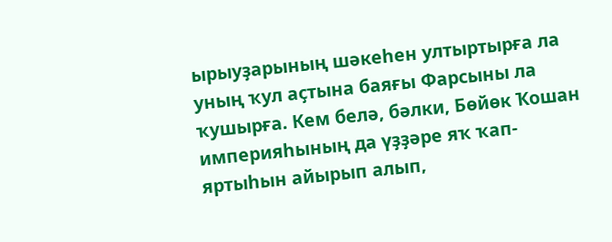ырыуҙарының шәкеһен ултыртырға ла уның ҡул аҫтына баяғы Фарсыны ла ҡушырға. Кем белә, бәлки, Бөйөк Ҡошан империяһының да үҙҙәре яҡ ҡап-яртыһын айырып алып,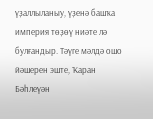үҙаллыланыу, үҙенә башҡа империя төҙөү ниәте лә булғандыр. Тәүге мәлдә ошо йәшерен эште, Ҡаран Бәһлеүән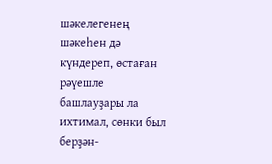шәкелегенең шәкеһен дә күндереп, өстаған рәүешле башлауҙары ла ихтимал, сөнки был берҙән-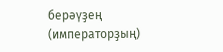берәүҙең (императорҙың)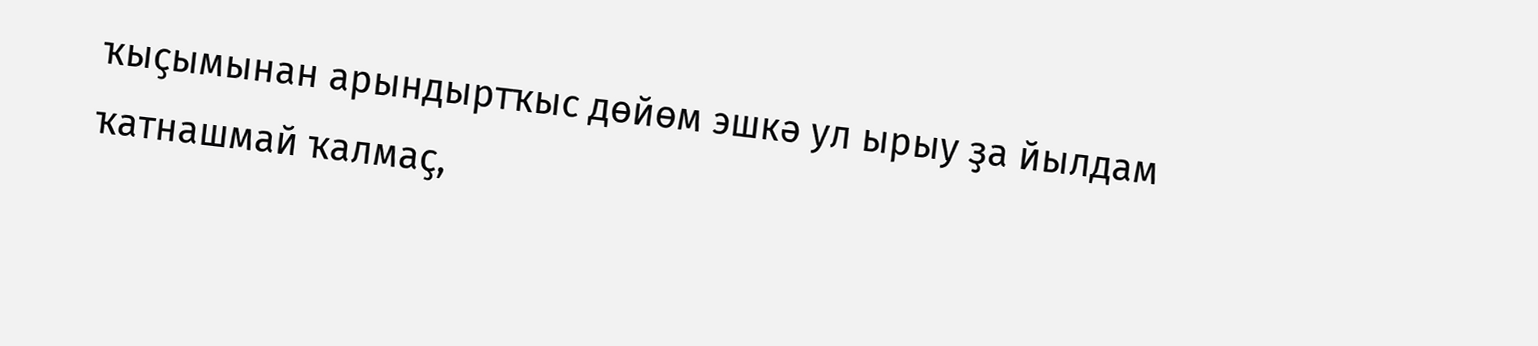ҡыҫымынан арындыртҡыс дөйөм эшкә ул ырыу ҙа йылдам ҡатнашмай ҡалмаҫ,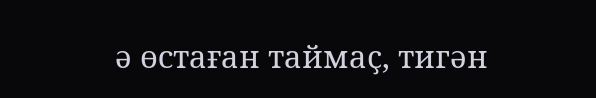ә өстаған таймаҫ, тигән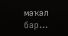мәҡәл бар...